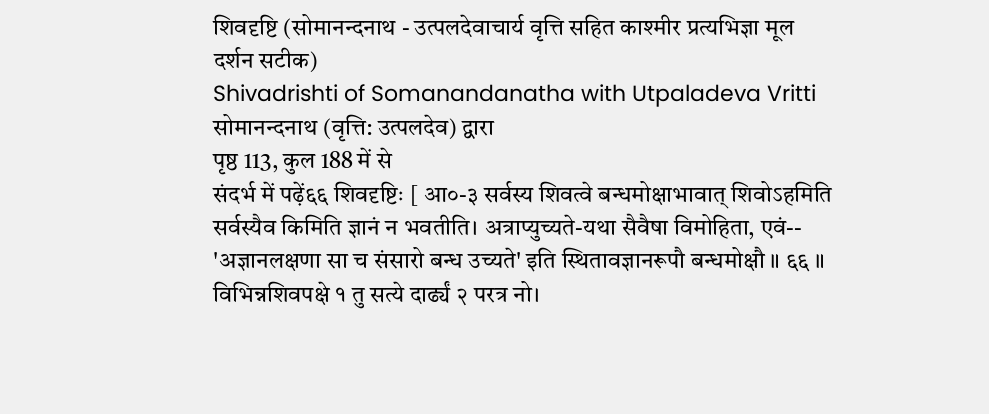शिवदृष्टि (सोमानन्दनाथ - उत्पलदेवाचार्य वृत्ति सहित काश्मीर प्रत्यभिज्ञा मूल दर्शन सटीक)
Shivadrishti of Somanandanatha with Utpaladeva Vritti
सोमानन्दनाथ (वृत्ति: उत्पलदेव) द्वारा
पृष्ठ 113, कुल 188 में से
संदर्भ में पढ़ें६६ शिवदृष्टिः [ आ०-३ सर्वस्य शिवत्वे बन्धमोक्षाभावात् शिवोऽहमिति सर्वस्यैव किमिति ज्ञानं न भवतीति। अत्राप्युच्यते-यथा सैवैषा विमोहिता, एवं-- 'अज्ञानलक्षणा सा च संसारो बन्ध उच्यते' इति स्थितावज्ञानरूपौ बन्धमोक्षौ ॥ ६६ ॥ विभिन्नशिवपक्षे १ तु सत्ये दार्ढ्यं २ परत्र नो।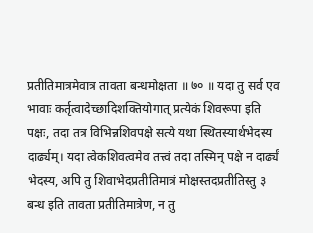प्रतीतिमात्रमेवात्र तावता बन्धमोक्षता ॥ ७० ॥ यदा तु सर्व एव भावाः कर्तृत्वादेच्छादिशक्तियोगात् प्रत्येकं शिवरूपा इति पक्षः, तदा तत्र विभिन्नशिवपक्षे सत्ये यथा स्थितस्यार्थभेदस्य दार्ढ्यम्। यदा त्वेकशिवत्वमेव तत्त्वं तदा तस्मिन् पक्षे न दार्ढ्यं भेदस्य, अपि तु शिवाभेदप्रतीतिमात्रं मोक्षस्तदप्रतीतिस्तु ३ बन्ध इति तावता प्रतीतिमात्रेण, न तु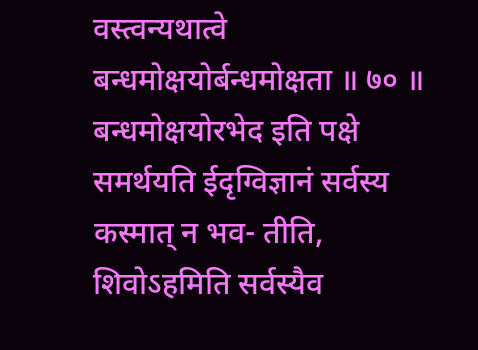वस्त्वन्यथात्वे बन्धमोक्षयोर्बन्धमोक्षता ॥ ७० ॥ बन्धमोक्षयोरभेद इति पक्षे समर्थयति ईदृग्विज्ञानं सर्वस्य कस्मात् न भव- तीति, शिवोऽहमिति सर्वस्यैव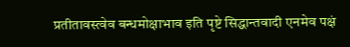प्रतीतावस्त्वेव बन्धमोक्षाभाव इति पृष्टे सिद्धान्तवादी एनमेव पक्षं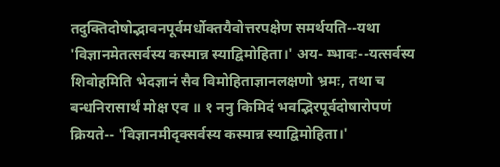तदुक्तिदोषोद्भावनपूर्वमर्धोक्तयैवोत्तरपक्षेण समर्थयति--यथा 'विज्ञानमेतत्सर्वस्य कस्मान्न स्याद्विमोहिता।' अय- म्भावः--यत्सर्वस्य शिवोहमिति भेदज्ञानं सैव विमोहिताज्ञानलक्षणो भ्रमः, तथा च बन्धनिरासार्थं मोक्ष एव ॥ १ ननु किमिदं भवद्भिरपूर्वदोषारोपणं क्रियते-- 'विज्ञानमीदृक्सर्वस्य कस्मान्न स्याद्विमोहिता।'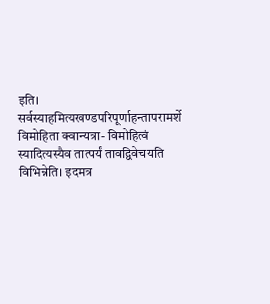इति। सर्वस्याहमित्यखण्डपरिपूर्णाहन्तापरामर्शे विमोहिता क्वान्यत्रा- विमोहित्वं स्यादित्यस्यैव तात्पर्यं तावद्विवेचयति विभिन्नेति। इदमत्र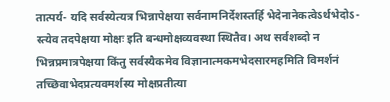तात्पर्य- यदि सर्वस्येत्यत्र भिन्नापेक्षया सर्वनामनिर्देशस्तर्हि भेदेनानेकत्वेऽर्थभेदोऽ- स्त्येव तदपेक्षया मोक्षः इति बन्धमोक्षव्यवस्था स्थितैव। अथ सर्वशब्दो न भिन्नप्रमात्रपेक्षया किंतु सर्वस्यैकमेव विज्ञानात्मकमभेदसारमहमिति विमर्शनं तच्छिवाभेदप्रत्यवमर्शस्य मोक्षप्रतीत्या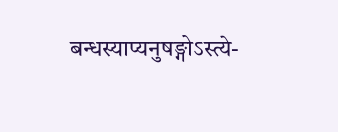बन्धस्याप्यनुषङ्गोऽस्त्ये-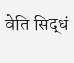वेति सिद्धं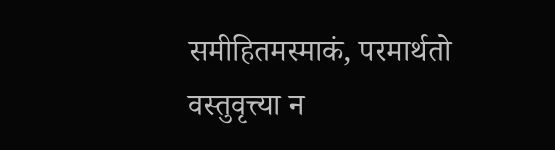समीहितमस्माकं, परमार्थतो वस्तुवृत्त्या न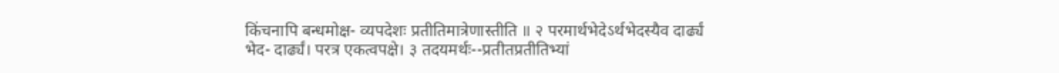किंचनापि बन्धमोक्ष- व्यपदेशः प्रतीतिमात्रेणास्तीति ॥ २ परमार्थभेदेऽर्थभेदस्यैव दार्ढ्यं भेद- दार्ढ्यं। परत्र एकत्वपक्षे। ३ तदयमर्थः--प्रतीतप्रतीतिभ्यां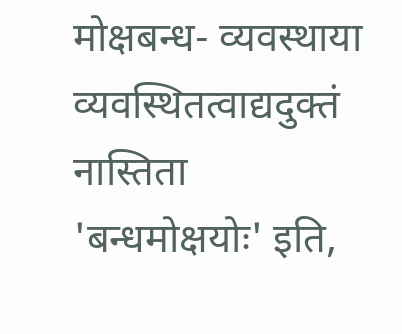मोक्षबन्ध- व्यवस्थाया व्यवस्थितत्वाद्यदुक्तं नास्तिता 'बन्धमोक्षयोः' इति,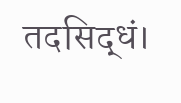तदसिद्धं।